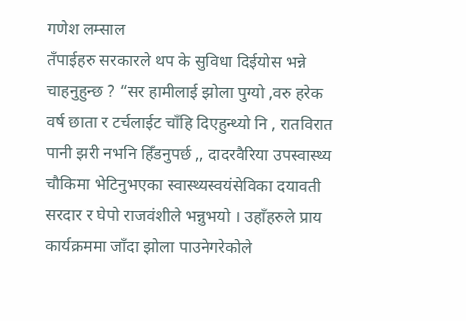गणेश लम्साल
तँपाईहरु सरकारले थप के सुविधा दिईयोस भन्ने चाहनुहुन्छ ? “सर हामीलाई झोला पुग्यो ,वरु हरेक वर्ष छाता र टर्चलाईट चाँहि दिएहुन्थ्यो नि , रातविरात पानी झरी नभनि हिँडनुपर्छ ,, दादरवैरिया उपस्वास्थ्य चौकिमा भेटिनुभएका स्वास्थ्यस्वयंसेविका दयावती सरदार र घेपो राजवंशीले भन्नुभयो । उहाँहरुले प्राय कार्यक्रममा जाँदा झोला पाउनेगरेकोले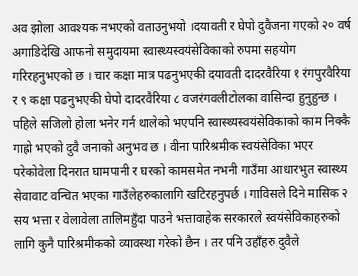अव झोला आवश्यक नभएको वताउनुभयो ।दयावती र घेपो दुवैजना गएको २० वर्ष अगाडिदेखि आफनो समुदायमा स्वास्थ्यस्वयंसेविकाको रुपमा सहयोग गरिरहनुभएको छ । चार कक्षा मात्र पढनुभएकी दयावती दादरवैरिया १ रंगपुरवैरिया र ९ कक्षा पढनुभएकी घेपो दादरवैरिया ८ वजरंगवलीटोलका वासिन्दा हुनुहुन्छ । पहिले सजिलो होला भनेर गर्न थालेको भएपनि स्वास्थ्यस्वयंसेविकाको काम निक्कै गाह्रो भएको दुवै जनाको अनुभव छ । वीना पारिश्रमीक स्वयंसेविका भएर परेकोवेला दिनरात घामपानी र घरको कामसमेत नभनी गाउँमा आधारभुत स्वास्थ्य सेवावाट वन्चित भएका गाउँलेहरुकालागि खटिरहनुपर्छ । गाविसले दिने मासिक २ सय भत्ता र वेलावेला तालिमहुँदा पाउने भत्तावाहेक सरकारले स्वयंसेविकाहरुको लागि कुनै पारिश्रमीकको व्यावस्था गरेको छैन । तर पनि उहाँहरु दुवैले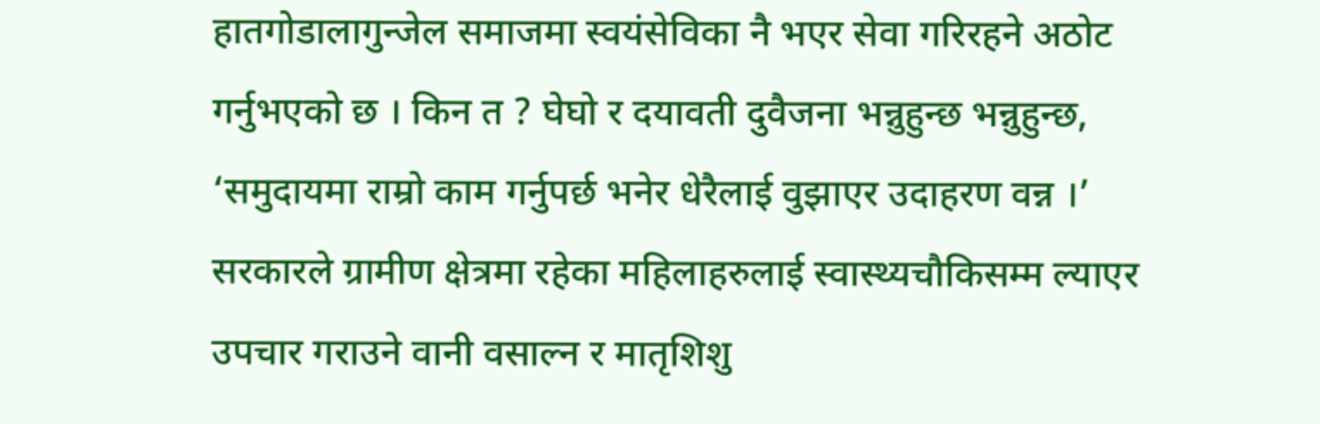हातगोडालागुन्जेल समाजमा स्वयंसेविका नै भएर सेवा गरिरहने अठोट गर्नुभएको छ । किन त ? घेघो र दयावती दुवैजना भन्नुहुन्छ भन्नुहुन्छ, ‘समुदायमा राम्रो काम गर्नुपर्छ भनेर धेरैलाई वुझाएर उदाहरण वन्न ।’ सरकारले ग्रामीण क्षेत्रमा रहेका महिलाहरुलाई स्वास्थ्यचौकिसम्म ल्याएर उपचार गराउने वानी वसाल्न र मातृशिशु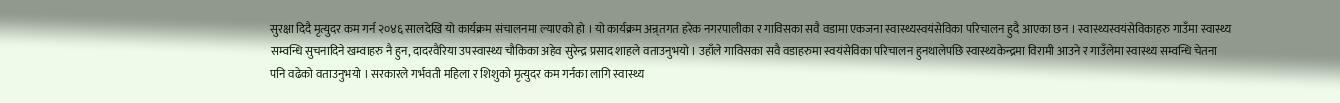सुरक्षा दिदै मृत्युदर कम गर्न २०४६ सालदेखि यो कार्यक्रम संचालनमा ल्याएको हो । यो कार्यक्रम अन्र्तगत हरेक नगरपालीका र गाविसका सवै वडामा एकजना स्वास्थ्यस्वयंसेविका परिचालन हुदै आएका छन । स्वास्थ्यस्वयंसेविकाहरु गाउँमा स्वास्थ्य सम्वन्धि सुचनादिने खम्वाहरु नै हुन, दादरवैरिया उपस्वास्थ्य चौकिका अहेव सुरेन्द्र प्रसाद शाहले वताउनुभयो । उहाँले गाविसका सवै वडाहरुमा स्वयंसेविका परिचालन हुनथालेपछि स्वास्थ्यकेन्द्रमा विरामी आउने र गाउँलेमा स्वास्थ्य सम्वन्धि चेतना पनि वढेको वताउनुभयो । सरकारले गर्भवती महिला र शिशुको मृत्युदर कम गर्नका लागि स्वास्थ्य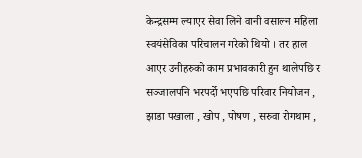केन्द्रसम्म ल्याएर सेवा लिने वानी वसाल्न महिला स्वयंसेविका परिचालन गरेको थियो । तर हाल आएर उनीहरुको काम प्रभावकारी हुन थालेपछि र सञ्जालपनि भरपर्दो भएपछि परिवार नियोजन , झाडा पखाला , खोप , पोषण , सरुवा रोगथाम ,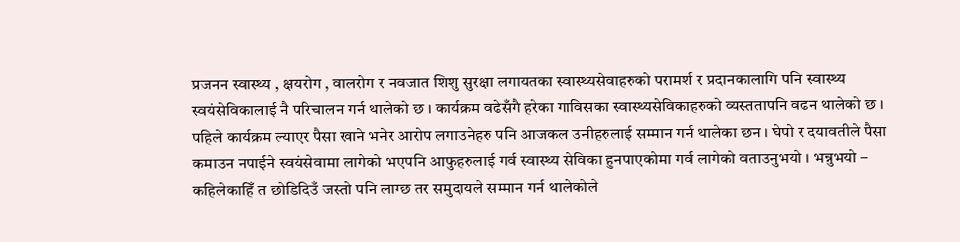प्रजनन स्वास्थ्य , क्षयरोग , वालरोग र नवजात शिशु सुरक्षा लगायतका स्वास्थ्यसेवाहरुको परामर्श र प्रदानकालागि पनि स्वास्थ्य स्वयंसेविकालाई नै परिचालन गर्न थालेको छ । कार्यक्रम वढेसँगै हरेका गाविसका स्वास्थ्यसेविकाहरुको व्यस्ततापनि वढन थालेको छ । पहिले कार्यक्रम ल्याएर पैसा खाने भनेर आरोप लगाउनेहरु पनि आजकल उनीहरुलाई सम्मान गर्न थालेका छन । घेपो र दयावतीले पैसा कमाउन नपाईने स्वयंसेवामा लागेको भएपनि आफुहरुलाई गर्व स्वास्थ्य सेविका हुनपाएकोमा गर्व लागेको वताउनुभयो । भन्नुभयो – कहिलेकाहिँ त छोडिदिउँ जस्तो पनि लाग्छ तर समुदायले सम्मान गर्न थालेकोले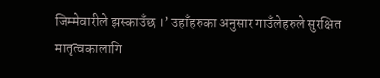जिम्मेवारीले झस्काउँछ ।’ उहाँहरुका अनुसार गाउँलेहरुले सुरक्षित मातृत्वकालागि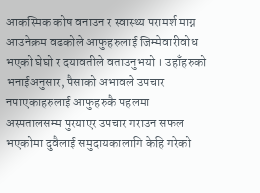आकस्मिक कोष वनाउन र स्वास्थ्य परामर्श माग्न आउनेक्रम वढकोले आफुहरुलाई जिम्मेवारीवोध भएको घेघो र दयावतीले वताउनुभयो । उहाँहरुको भनाईअनुसार, पैसाको अभावले उपचार नपाएकाहरुलाई आफुहरुकै पहलमा अस्पतालसम्म पुरयाएर उपचार गराउन सफल भएकोमा दुवैलाई समुदायकालागि केहि गरेको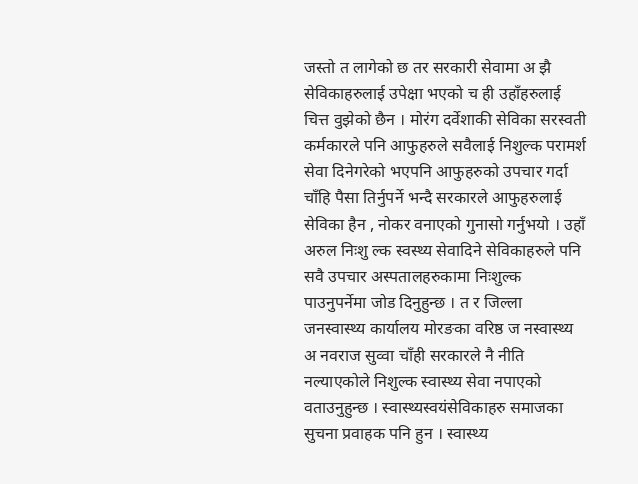जस्तो त लागेको छ तर सरकारी सेवामा अ झै सेविकाहरुलाई उपेक्षा भएको च ही उहाँहरुलाई चित्त वुझेको छैन । मोरंग दर्वेशाकी सेविका सरस्वती कर्मकारले पनि आफुहरुले सवैलाई निशुल्क परामर्श सेवा दिनेगरेको भएपनि आफुहरुको उपचार गर्दा चाँहि पैसा तिर्नुपर्ने भन्दै सरकारले आफुहरुलाई सेविका हैन , नोकर वनाएको गुनासो गर्नुभयो । उहाँ अरुल निःशु ल्क स्वस्थ्य सेवादिने सेविकाहरुले पनि सवै उपचार अस्पतालहरुकामा निःशुल्क पाउनुपर्नेमा जोड दिनुहुन्छ । त र जिल्ला जनस्वास्थ्य कार्यालय मोरङका वरिष्ठ ज नस्वास्थ्य अ नवराज सुव्वा चाँही सरकारले नै नीति नल्याएकोले निशुल्क स्वास्थ्य सेवा नपाएको वताउनुहुन्छ । स्वास्थ्यस्वयंसेविकाहरु समाजका सुचना प्रवाहक पनि हुन । स्वास्थ्य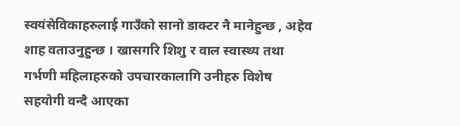स्वयंसेविकाहरुलाई गाउँको सानो डाक्टर नै मानेहुन्छ , अहेव शाह वताउनुहुन्छ । खासगरि शिशु र वाल स्वास्थ्य तथा गर्भणी महिलाहरुको उपचारकालागि उनीहरु विशेष सहयोगी वन्दै आएका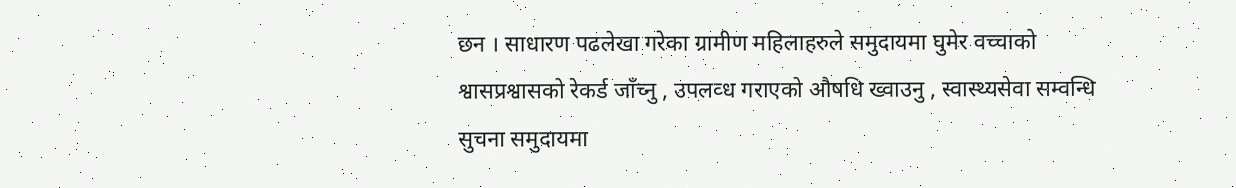छन । साधारण पढलेखा गरेका ग्रामीण महिलाहरुले समुदायमा घुमेर वच्चाको श्वासप्रश्वासको रेकर्ड जाँच्नु , उपलव्ध गराएको औषधि ख्वाउनु , स्वास्थ्यसेवा सम्वन्धि सुचना समुदायमा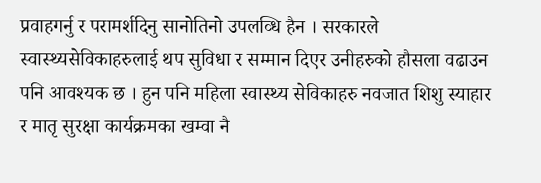प्रवाहगर्नु र परामर्शदिनु सानोतिनो उपलव्धि हैन । सरकारले स्वास्थ्यसेविकाहरुलाई थप सुविधा र सम्मान दिएर उनीहरुको हौसला वढाउन पनि आवश्यक छ । हुन पनि महिला स्वास्थ्य सेविकाहरु नवजात शिशु स्याहार र मातृ सुरक्षा कार्यक्रमका खम्वा नै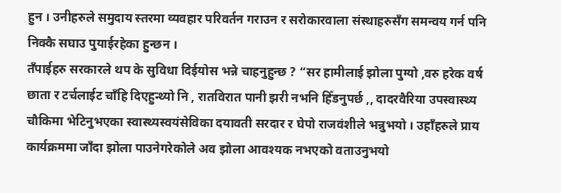हुन । उनीहरुले समुदाय स्तरमा व्यवहार परिवर्तन गराउन र सरोकारवाला संस्थाहरुसँग समन्वय गर्न पनि निक्कै सघाउ पुयाईरहेका हुन्छन ।
तँपाईहरु सरकारले थप के सुविधा दिईयोस भन्ने चाहनुहुन्छ ? “सर हामीलाई झोला पुग्यो ,वरु हरेक वर्ष छाता र टर्चलाईट चाँहि दिएहुन्थ्यो नि , रातविरात पानी झरी नभनि हिँडनुपर्छ ,, दादरवैरिया उपस्वास्थ्य चौकिमा भेटिनुभएका स्वास्थ्यस्वयंसेविका दयावती सरदार र घेपो राजवंशीले भन्नुभयो । उहाँहरुले प्राय कार्यक्रममा जाँदा झोला पाउनेगरेकोले अव झोला आवश्यक नभएको वताउनुभयो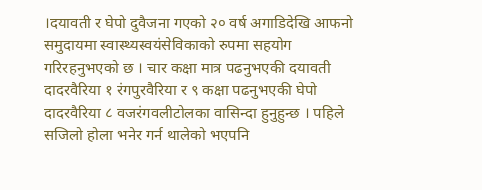।दयावती र घेपो दुवैजना गएको २० वर्ष अगाडिदेखि आफनो समुदायमा स्वास्थ्यस्वयंसेविकाको रुपमा सहयोग गरिरहनुभएको छ । चार कक्षा मात्र पढनुभएकी दयावती दादरवैरिया १ रंगपुरवैरिया र ९ कक्षा पढनुभएकी घेपो दादरवैरिया ८ वजरंगवलीटोलका वासिन्दा हुनुहुन्छ । पहिले सजिलो होला भनेर गर्न थालेको भएपनि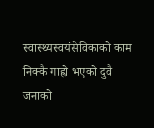स्वास्थ्यस्वयंसेविकाको काम निक्कै गाह्रो भएको दुवै जनाको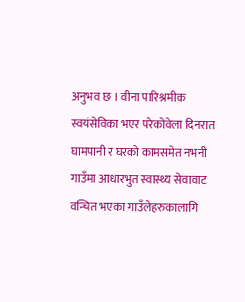अनुभव छ । वीना पारिश्रमीक स्वयंसेविका भएर परेकोवेला दिनरात घामपानी र घरको कामसमेत नभनी गाउँमा आधारभुत स्वास्थ्य सेवावाट वन्चित भएका गाउँलेहरुकालागि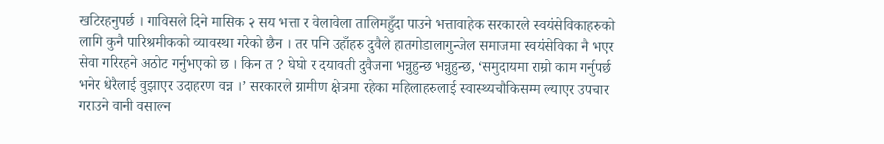खटिरहनुपर्छ । गाविसले दिने मासिक २ सय भत्ता र वेलावेला तालिमहुँदा पाउने भत्तावाहेक सरकारले स्वयंसेविकाहरुको लागि कुनै पारिश्रमीकको व्यावस्था गरेको छैन । तर पनि उहाँहरु दुवैले हातगोडालागुन्जेल समाजमा स्वयंसेविका नै भएर सेवा गरिरहने अठोट गर्नुभएको छ । किन त ? घेघो र दयावती दुवैजना भन्नुहुन्छ भन्नुहुन्छ, ‘समुदायमा राम्रो काम गर्नुपर्छ भनेर धेरैलाई वुझाएर उदाहरण वन्न ।’ सरकारले ग्रामीण क्षेत्रमा रहेका महिलाहरुलाई स्वास्थ्यचौकिसम्म ल्याएर उपचार गराउने वानी वसाल्न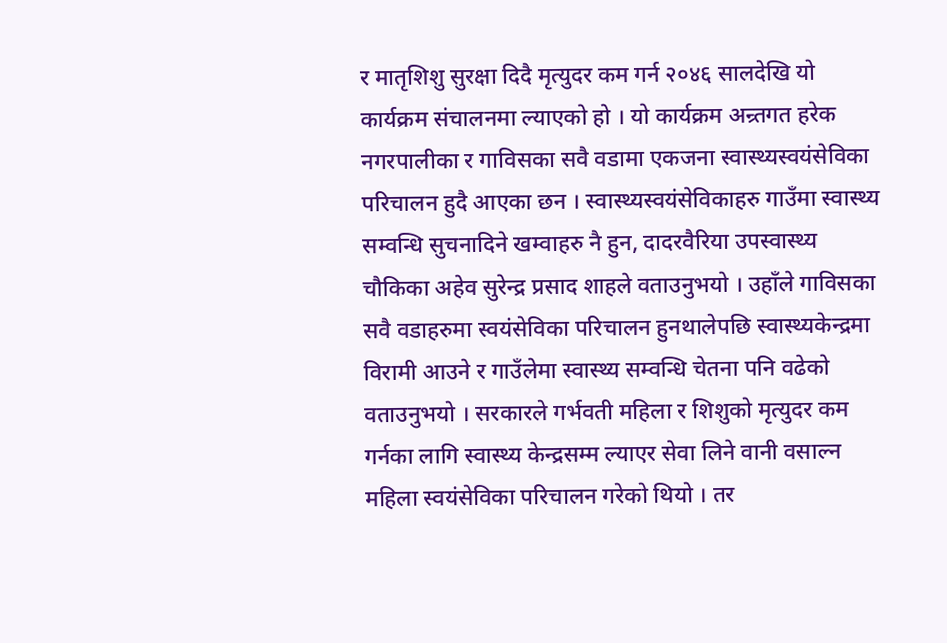र मातृशिशु सुरक्षा दिदै मृत्युदर कम गर्न २०४६ सालदेखि यो कार्यक्रम संचालनमा ल्याएको हो । यो कार्यक्रम अन्र्तगत हरेक नगरपालीका र गाविसका सवै वडामा एकजना स्वास्थ्यस्वयंसेविका परिचालन हुदै आएका छन । स्वास्थ्यस्वयंसेविकाहरु गाउँमा स्वास्थ्य सम्वन्धि सुचनादिने खम्वाहरु नै हुन, दादरवैरिया उपस्वास्थ्य चौकिका अहेव सुरेन्द्र प्रसाद शाहले वताउनुभयो । उहाँले गाविसका सवै वडाहरुमा स्वयंसेविका परिचालन हुनथालेपछि स्वास्थ्यकेन्द्रमा विरामी आउने र गाउँलेमा स्वास्थ्य सम्वन्धि चेतना पनि वढेको वताउनुभयो । सरकारले गर्भवती महिला र शिशुको मृत्युदर कम गर्नका लागि स्वास्थ्य केन्द्रसम्म ल्याएर सेवा लिने वानी वसाल्न महिला स्वयंसेविका परिचालन गरेको थियो । तर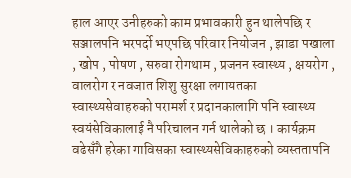हाल आएर उनीहरुको काम प्रभावकारी हुन थालेपछि र सञ्जालपनि भरपर्दो भएपछि परिवार नियोजन , झाडा पखाला , खोप , पोषण , सरुवा रोगथाम , प्रजनन स्वास्थ्य , क्षयरोग , वालरोग र नवजात शिशु सुरक्षा लगायतका स्वास्थ्यसेवाहरुको परामर्श र प्रदानकालागि पनि स्वास्थ्य स्वयंसेविकालाई नै परिचालन गर्न थालेको छ । कार्यक्रम वढेसँगै हरेका गाविसका स्वास्थ्यसेविकाहरुको व्यस्ततापनि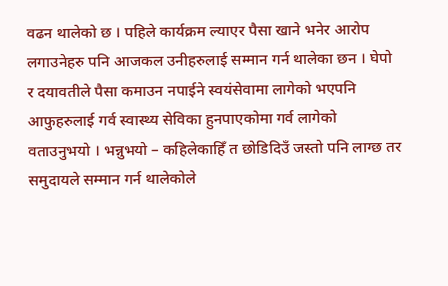वढन थालेको छ । पहिले कार्यक्रम ल्याएर पैसा खाने भनेर आरोप लगाउनेहरु पनि आजकल उनीहरुलाई सम्मान गर्न थालेका छन । घेपो र दयावतीले पैसा कमाउन नपाईने स्वयंसेवामा लागेको भएपनि आफुहरुलाई गर्व स्वास्थ्य सेविका हुनपाएकोमा गर्व लागेको वताउनुभयो । भन्नुभयो – कहिलेकाहिँ त छोडिदिउँ जस्तो पनि लाग्छ तर समुदायले सम्मान गर्न थालेकोले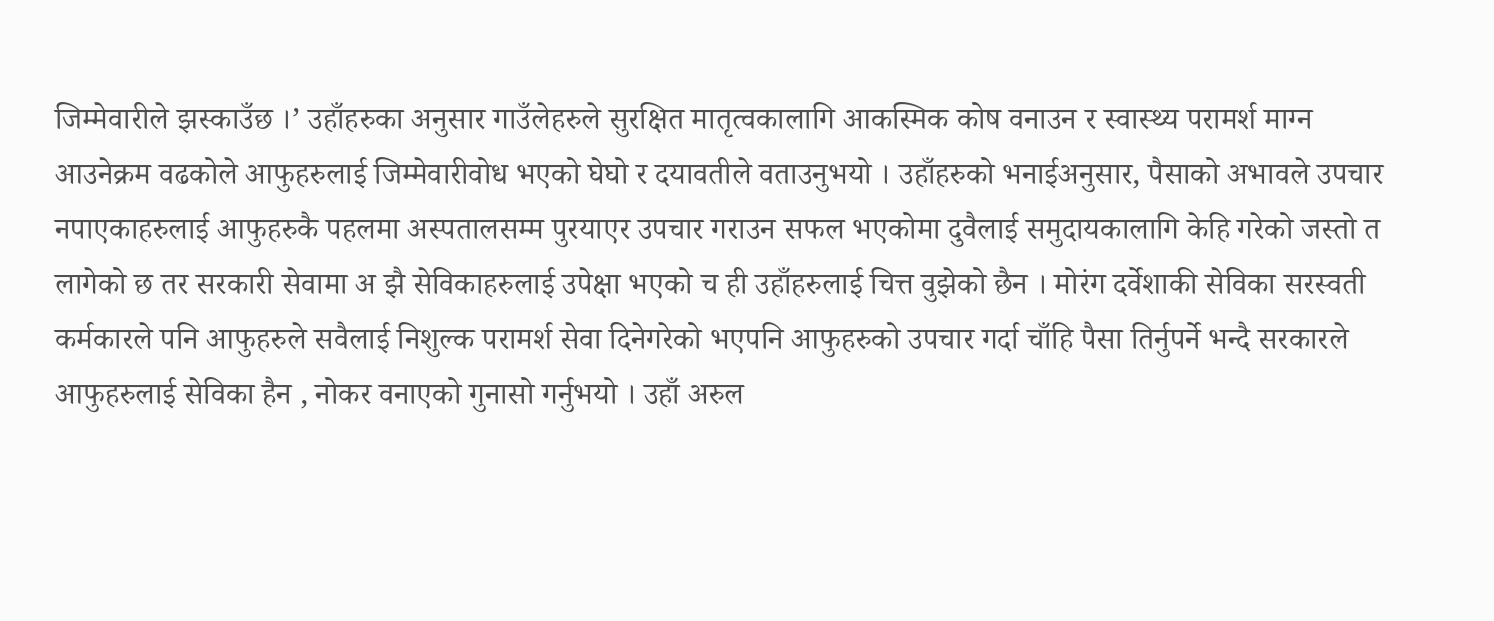जिम्मेवारीले झस्काउँछ ।’ उहाँहरुका अनुसार गाउँलेहरुले सुरक्षित मातृत्वकालागि आकस्मिक कोष वनाउन र स्वास्थ्य परामर्श माग्न आउनेक्रम वढकोले आफुहरुलाई जिम्मेवारीवोध भएको घेघो र दयावतीले वताउनुभयो । उहाँहरुको भनाईअनुसार, पैसाको अभावले उपचार नपाएकाहरुलाई आफुहरुकै पहलमा अस्पतालसम्म पुरयाएर उपचार गराउन सफल भएकोमा दुवैलाई समुदायकालागि केहि गरेको जस्तो त लागेको छ तर सरकारी सेवामा अ झै सेविकाहरुलाई उपेक्षा भएको च ही उहाँहरुलाई चित्त वुझेको छैन । मोरंग दर्वेशाकी सेविका सरस्वती कर्मकारले पनि आफुहरुले सवैलाई निशुल्क परामर्श सेवा दिनेगरेको भएपनि आफुहरुको उपचार गर्दा चाँहि पैसा तिर्नुपर्ने भन्दै सरकारले आफुहरुलाई सेविका हैन , नोकर वनाएको गुनासो गर्नुभयो । उहाँ अरुल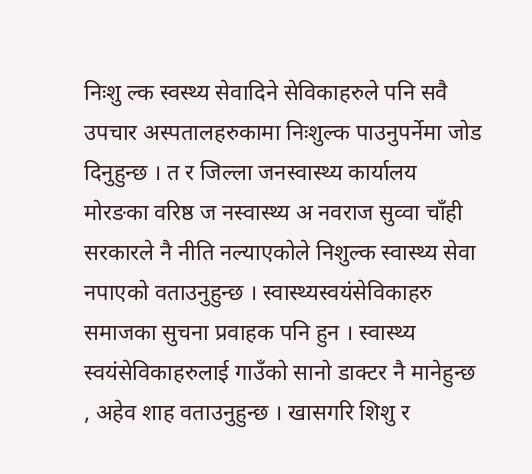निःशु ल्क स्वस्थ्य सेवादिने सेविकाहरुले पनि सवै उपचार अस्पतालहरुकामा निःशुल्क पाउनुपर्नेमा जोड दिनुहुन्छ । त र जिल्ला जनस्वास्थ्य कार्यालय मोरङका वरिष्ठ ज नस्वास्थ्य अ नवराज सुव्वा चाँही सरकारले नै नीति नल्याएकोले निशुल्क स्वास्थ्य सेवा नपाएको वताउनुहुन्छ । स्वास्थ्यस्वयंसेविकाहरु समाजका सुचना प्रवाहक पनि हुन । स्वास्थ्य स्वयंसेविकाहरुलाई गाउँको सानो डाक्टर नै मानेहुन्छ , अहेव शाह वताउनुहुन्छ । खासगरि शिशु र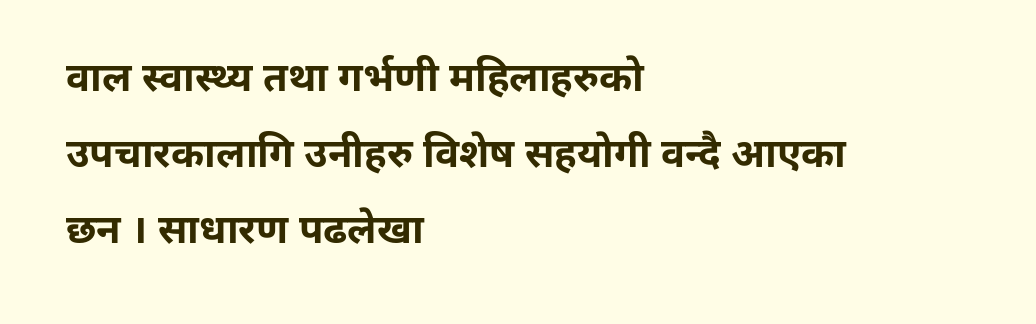वाल स्वास्थ्य तथा गर्भणी महिलाहरुको उपचारकालागि उनीहरु विशेष सहयोगी वन्दै आएका छन । साधारण पढलेखा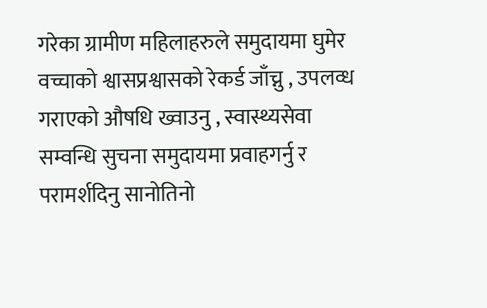गरेका ग्रामीण महिलाहरुले समुदायमा घुमेर वच्चाको श्वासप्रश्वासको रेकर्ड जाँच्नु , उपलव्ध गराएको औषधि ख्वाउनु , स्वास्थ्यसेवा सम्वन्धि सुचना समुदायमा प्रवाहगर्नु र परामर्शदिनु सानोतिनो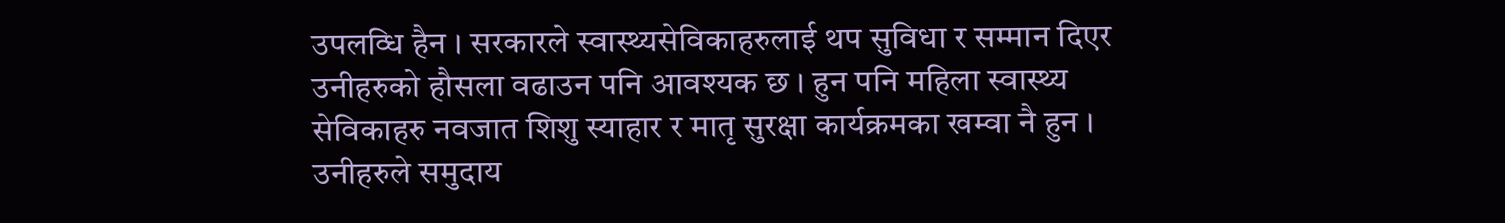उपलव्धि हैन । सरकारले स्वास्थ्यसेविकाहरुलाई थप सुविधा र सम्मान दिएर उनीहरुको हौसला वढाउन पनि आवश्यक छ । हुन पनि महिला स्वास्थ्य सेविकाहरु नवजात शिशु स्याहार र मातृ सुरक्षा कार्यक्रमका खम्वा नै हुन । उनीहरुले समुदाय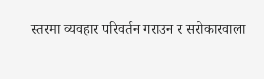स्तरमा व्यवहार परिवर्तन गराउन र सरोकारवाला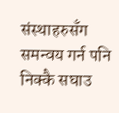संस्थाहरुसँग समन्वय गर्न पनि निक्कै सघाउ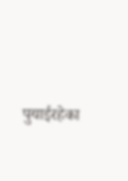पुयाईरहेका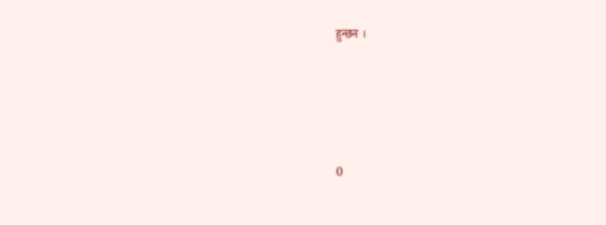हुन्छन ।






0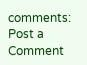comments:
Post a Comment